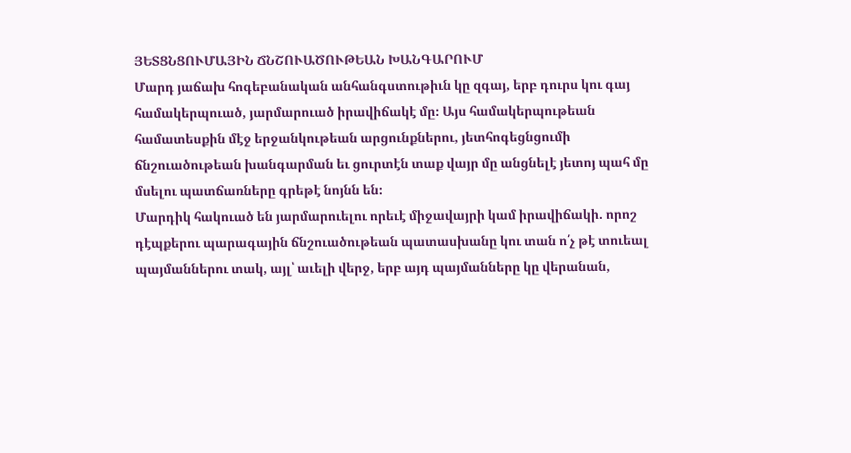ՅԵՏՑՆՑՈՒՄԱՅԻՆ ՃՆՇՈՒԱԾՈՒԹԵԱՆ ԽԱՆԳԱՐՈՒՄ
Մարդ յաճախ հոգեբանական անհանգստութիւն կը զգայ, երբ դուրս կու գայ համակերպուած, յարմարուած իրավիճակէ մը։ Այս համակերպութեան համատեսքին մէջ երջանկութեան արցունքներու, յետհոգեցնցումի ճնշուածութեան խանգարման եւ ցուրտէն տաք վայր մը անցնելէ յետոյ պահ մը մսելու պատճառները գրեթէ նոյնն են։
Մարդիկ հակուած են յարմարուելու որեւէ միջավայրի կամ իրավիճակի. որոշ դէպքերու պարագային ճնշուածութեան պատասխանը կու տան ո՛չ թէ տուեալ պայմաններու տակ, այլ՝ աւելի վերջ, երբ այդ պայմանները կը վերանան,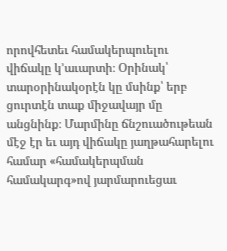որովհետեւ համակերպուելու վիճակը կ՚աւարտի։ Օրինակ՝ տարօրինակօրէն կը մսինք՝ երբ ցուրտէն տաք միջավայր մը անցնինք։ Մարմինը ճնշուածութեան մէջ էր եւ այդ վիճակը յաղթահարելու համար «համակերպման համակարգ»ով յարմարուեցաւ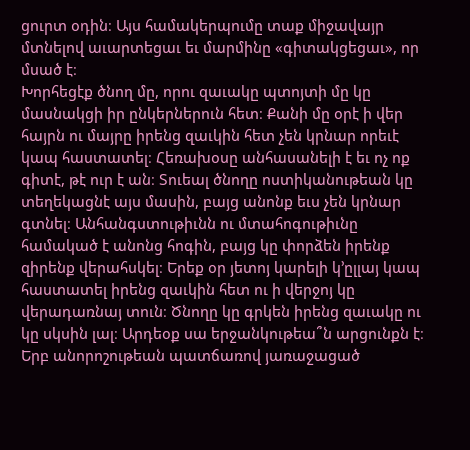ցուրտ օդին։ Այս համակերպումը տաք միջավայր մտնելով աւարտեցաւ եւ մարմինը «գիտակցեցաւ», որ մսած է։
Խորհեցէք ծնող մը, որու զաւակը պտոյտի մը կը մասնակցի իր ընկերներուն հետ։ Քանի մը օրէ ի վեր հայրն ու մայրը իրենց զաւկին հետ չեն կրնար որեւէ կապ հաստատել։ Հեռախօսը անհասանելի է եւ ոչ ոք գիտէ, թէ ուր է ան։ Տուեալ ծնողը ոստիկանութեան կը տեղեկացնէ այս մասին, բայց անոնք եւս չեն կրնար գտնել։ Անհանգստութիւնն ու մտահոգութիւնը համակած է անոնց հոգին, բայց կը փորձեն իրենք զիրենք վերահսկել։ Երեք օր յետոյ կարելի կ՚ըլլայ կապ հաստատել իրենց զաւկին հետ ու ի վերջոյ կը վերադառնայ տուն։ Ծնողը կը գրկեն իրենց զաւակը ու կը սկսին լալ։ Արդեօք սա երջանկութեա՞ն արցունքն է։ Երբ անորոշութեան պատճառով յառաջացած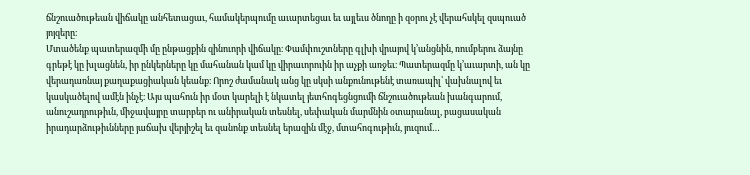ճնշուածութեան վիճակը անհետացաւ, համակերպումը աւարտեցաւ եւ այլեւս ծնողը ի զօրու չէ վերահսկել զսպուած յոյզերը։
Մտածենք պատերազմի մը ընթացքին զինուորի վիճակը։ Փամփուշտները գլխի վրայով կ՚անցնին, ռումբերու ձայնը գրեթէ կը խլացնեն, իր ընկերները կը մահանան կամ կը վիրաւորուին իր աչքի առջեւ։ Պատերազմը կ՚աւարտի, ան կը վերադառնայ քաղաքացիական կեանք։ Որոշ ժամանակ անց կը սկսի անքունութենէ տառապիլ՝ վախնալով եւ կասկածելով ամէն ինչէ։ Այս պահուն իր մօտ կարելի է նկատել յետհոգեցնցումի ճնշուածութեան խանգարում, անուշադրութիւն, միջավայրը տարբեր ու անիրական տեսնել, սեփական մարմնին օտարանալ, բացասական իրադարձութիւնները յաճախ վերյիշել եւ զանոնք տեսնել երազին մէջ, մտահոգութիւն, յուզում…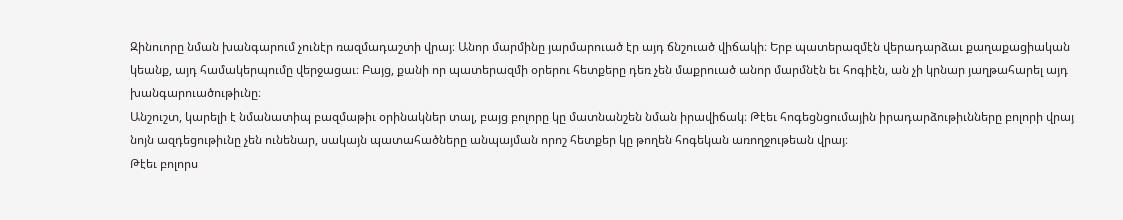Զինուորը նման խանգարում չունէր ռազմադաշտի վրայ։ Անոր մարմինը յարմարուած էր այդ ճնշուած վիճակի։ Երբ պատերազմէն վերադարձաւ քաղաքացիական կեանք, այդ համակերպումը վերջացաւ։ Բայց, քանի որ պատերազմի օրերու հետքերը դեռ չեն մաքրուած անոր մարմնէն եւ հոգիէն, ան չի կրնար յաղթահարել այդ խանգարուածութիւնը։
Անշուշտ, կարելի է նմանատիպ բազմաթիւ օրինակներ տալ, բայց բոլորը կը մատնանշեն նման իրավիճակ։ Թէեւ հոգեցնցումային իրադարձութիւնները բոլորի վրայ նոյն ազդեցութիւնը չեն ունենար, սակայն պատահածները անպայման որոշ հետքեր կը թողեն հոգեկան առողջութեան վրայ։
Թէեւ բոլորս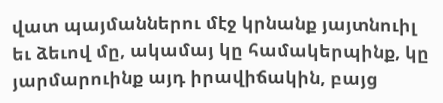վատ պայմաններու մէջ կրնանք յայտնուիլ եւ ձեւով մը, ակամայ կը համակերպինք, կը յարմարուինք այդ իրավիճակին, բայց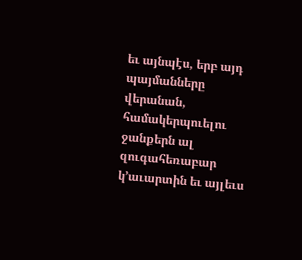եւ այնպէս, երբ այդ պայմանները վերանան, համակերպուելու ջանքերն ալ զուգահեռաբար կ՚աւարտին եւ այլեւս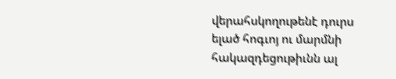վերահսկողութենէ դուրս ելած հոգւոյ ու մարմնի հակազդեցութիւնն ալ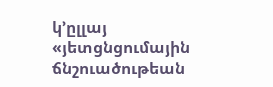կ՚ըլլայ «յետցնցումային ճնշուածութեան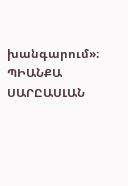խանգարում»։
ՊԻԱՆՔԱ ՍԱՐԸԱՍԼԱՆ